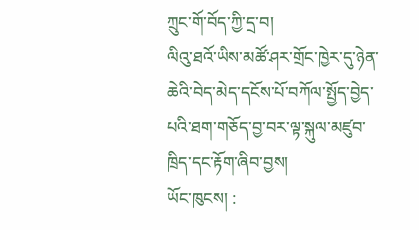ཀྲུང་གོ་བོད་ཀྱི་དྲ་བ།
ལིའུ་ཐའོ་ཡིས་མཚོ་ཤར་གྲོང་ཁྱེར་དུ་ཉེན་ཆེའི་བེད་མེད་དངོས་པོ་བཀོལ་སྤྱོད་བྱེད་པའི་ཐག་གཅོད་བྱ་བར་ལྟ་སྐུལ་མཛུབ་ཁྲིད་དང་རྟོག་ཞིབ་བྱས།
ཡོང་ཁུངས། :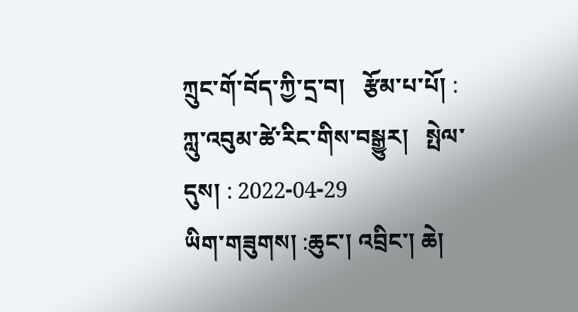ཀྲུང་གོ་བོད་ཀྱི་དྲ་བ།   རྩོམ་པ་པོ། : ཀླུ་འབུམ་ཚེ་རིང་གིས་བསྒྱུར།   སྤེལ་དུས། : 2022-04-29
ཡིག་གཟུགས། :ཆུང་། འབྲིང་། ཆེ།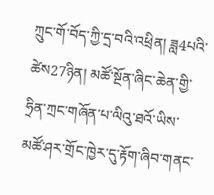ཀྲུང་གོ་བོད་ཀྱི་དྲ་བའི་འཕྲིན། ཟླ4པའི་ཚེས27ཉིན། མཚོ་སྔོན་ཞིང་ཆེན་གྱི་ཧྲིན་ཀྲང་གཞོན་པ་ལིའུ་ཐའོ་ཡིས་མཚོ་ཤར་གྲོང་ཁྱེར་དུ་རྟོག་ཞིབ་གནང་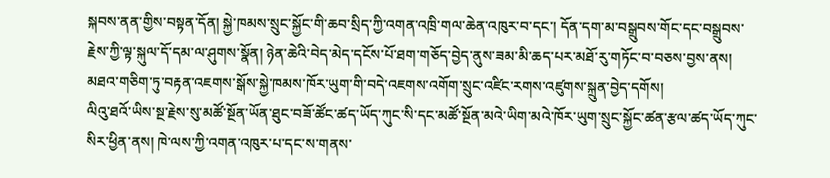སྐབས་ནན་གྱིས་བསྟན་དོན། སྐྱེ་ཁམས་སྲུང་སྐྱོང་གི་ཆབ་སྲིད་ཀྱི་འགན་འཁྲི་གལ་ཆེན་འཁུར་བ་དང་། དོན་དག་མ་བསྒྲུབས་གོང་དང་བསྒྲུབས་རྗེས་ཀྱི་ལྟ་སྐུལ་དོ་དམ་ལ་ཤུགས་སྣོན། ཉེན་ཆེའི་བེད་མེད་དངོས་པོ་ཐག་གཅོད་བྱེད་ནུས་ཟམ་མི་ཆད་པར་མཐོ་རུ་གཏོང་བ་བཅས་བྱས་ནས། མཐའ་གཅིག་ཏུ་བརྟན་འཇགས་སྒོས་སྐྱེ་ཁམས་ཁོར་ཡུག་གི་བདེ་འཇགས་འགོག་སྲུང་འཛིང་རགས་འཛུགས་སྐྲུན་བྱེད་དགོས།
ལིའུ་ཐའོ་ཡིས་སྔ་རྗེས་སུ་མཚོ་སྔོན་ཡོན་ཐུང་བཟོ་ཚོང་ཚད་ཡོད་ཀུང་སི་དང་མཚོ་སྔོན་མའེ་ཡིག་མའེ་ཁོར་ཡུག་སྲུང་སྐྱོང་ཚན་རྩལ་ཚད་ཡོད་ཀུང་སིར་ཕྱིན་ནས། ཁེ་ལས་ཀྱི་འགན་འཁུར་པ་དང་ས་གནས་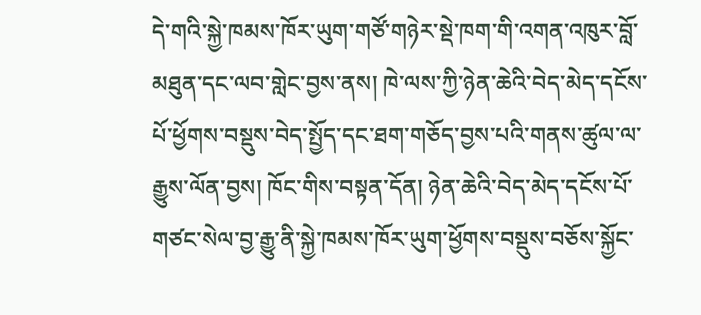དེ་གའི་སྐྱེ་ཁམས་ཁོར་ཡུག་གཙོ་གཉེར་སྡེ་ཁག་གི་འགན་འཁུར་བློ་མཐུན་དང་ལབ་གླེང་བྱས་ནས། ཁེ་ལས་ཀྱི་ཉེན་ཆེའི་བེད་མེད་དངོས་པོ་ཕྱོགས་བསྡུས་བེད་སྤྱོད་དང་ཐག་གཅོད་བྱས་པའི་གནས་ཚུལ་ལ་རྒྱུས་ལོན་བྱས། ཁོང་གིས་བསྟན་དོན། ཉེན་ཆེའི་བེད་མེད་དངོས་པོ་གཙང་སེལ་བྱ་རྒྱུ་ནི་སྐྱེ་ཁམས་ཁོར་ཡུག་ཕྱོགས་བསྡུས་བཅོས་སྐྱོང་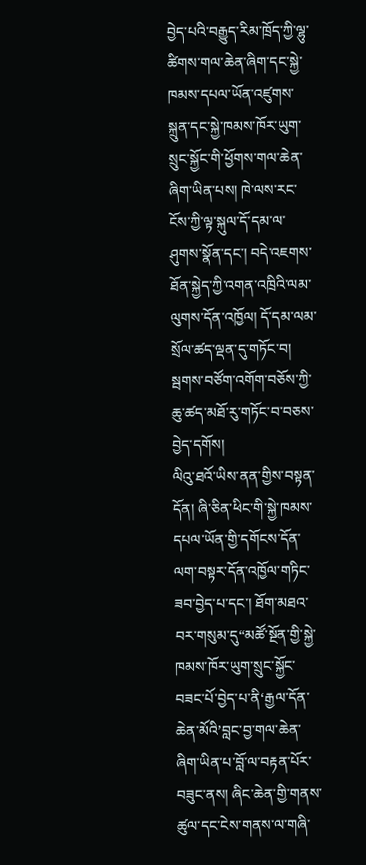བྱེད་པའི་བརྒྱུད་རིམ་ཁྲོད་ཀྱི་ལྷུ་ཚིགས་གལ་ཆེན་ཞིག་དང་སྐྱེ་ཁམས་དཔལ་ཡོན་འཛུགས་སྐྲུན་དང་སྐྱེ་ཁམས་ཁོར་ཡུག་སྲུང་སྐྱོང་གི་ཕྱོགས་གལ་ཆེན་ཞིག་ཡིན་པས། ཁེ་ལས་རང་ངོས་ཀྱི་ལྟ་སྐུལ་དོ་དམ་ལ་ཤུགས་སྣོན་དང་། བདེ་འཇགས་ཐོན་སྐྱེད་ཀྱི་འགན་འཁྲིའི་ལམ་ལུགས་དོན་འཁྱོལ། དོ་དམ་ལམ་སྲོལ་ཚད་ལྡན་དུ་གཏོང་བ། སྦགས་བཙོག་འགོག་བཅོས་ཀྱི་ཆུ་ཚད་མཐོ་རུ་གཏོང་བ་བཅས་བྱེད་དགོས།
ལིའུ་ཐའོ་ཡིས་ནན་གྱིས་བསྟན་དོན། ཞི་ཅིན་ཕིང་གི་སྐྱེ་ཁམས་དཔལ་ཡོན་གྱི་དགོངས་དོན་ལག་བསྟར་དོན་འཁྱོལ་གཏིང་ཟབ་བྱེད་པ་དང་། ཐོག་མཐའ་བར་གསུམ་དུ“མཚོ་སྔོན་གྱི་སྐྱེ་ཁམས་ཁོར་ཡུག་སྲུང་སྐྱོང་བཟང་པོ་བྱེད་པ་ནི‘རྒྱལ་དོན་ཆེན་མོའི’བླང་བྱ་གལ་ཆེན་ཞིག་ཡིན་པ་བློ་ལ་བརྟན་པོར་བཟུང་ནས། ཞིང་ཆེན་གྱི་གནས་ཚུལ་དང་ངེས་གནས་ལ་གཞི་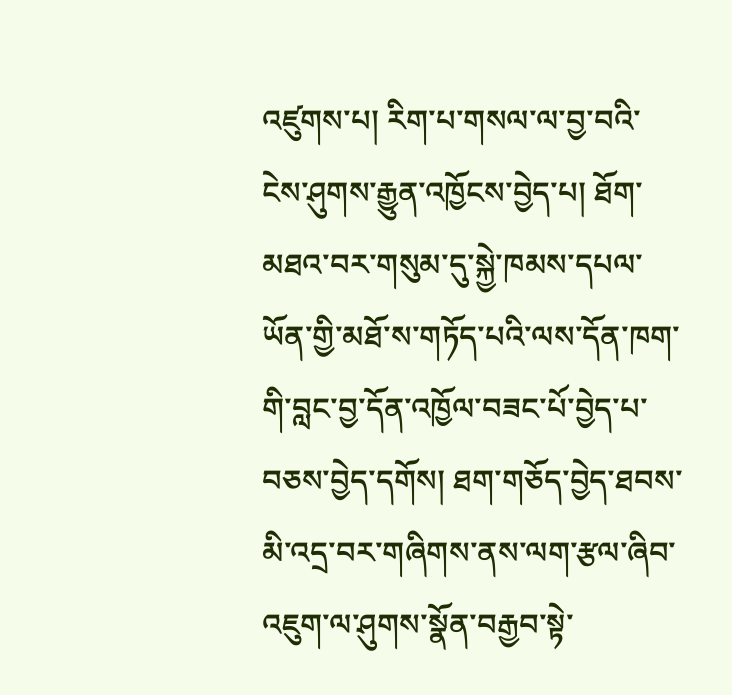འཛུགས་པ། རིག་པ་གསལ་ལ་བྱ་བའི་ངེས་ཤུགས་རྒྱུན་འཁྱོངས་བྱེད་པ། ཐོག་མཐའ་བར་གསུམ་དུ་སྐྱེ་ཁམས་དཔལ་ཡོན་གྱི་མཐོ་ས་གཏོད་པའི་ལས་དོན་ཁག་གི་བླང་བྱ་དོན་འཁྱོལ་བཟང་པོ་བྱེད་པ་བཅས་བྱེད་དགོས། ཐག་གཅོད་བྱེད་ཐབས་མི་འདྲ་བར་གཞིགས་ནས་ལག་རྩལ་ཞིབ་འཇུག་ལ་ཤུགས་སྣོན་བརྒྱབ་སྟེ་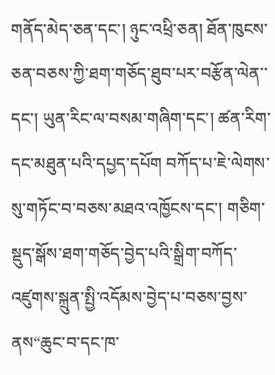གནོད་མེད་ཅན་དང་། ཉུང་འཕྲི་ཅན། ཐོན་ཁུངས་ཅན་བཅས་ཀྱི་ཐག་གཅོད་ཐུབ་པར་བརྩོན་ལེན་་དང་། ཡུན་རིང་ལ་བསམ་གཞིག་དང་། ཚན་རིག་དང་མཐུན་པའི་དཔྱད་དཔོག བཀོད་པ་ཇེ་ལེགས་སུ་གཏོང་བ་བཅས་མཐའ་འཁྱོངས་དང་། གཅིག་སྡུད་སྒོས་ཐག་གཅོད་བྱེད་པའི་སྒྲིག་བཀོད་འཛུགས་སྐྲུན་སྤྱི་འདོམས་བྱེད་པ་བཅས་བྱས་ནས“ཆུང་བ་དང་ཁ་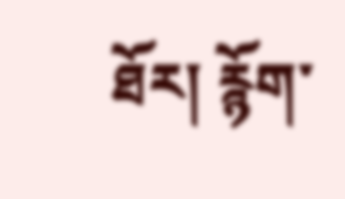ཐོར། རྙོག་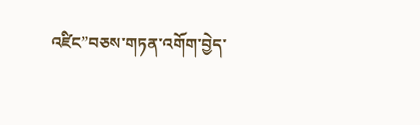འཛིང”བཅས་གཏན་འགོག་བྱེད་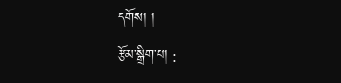དགོས། །
རྩོམ་སྒྲིག་པ། :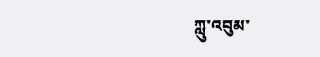ཀླུ་འབུམ་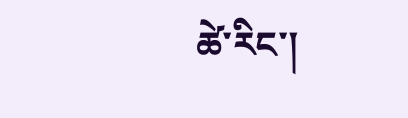ཚེ་རིང་།